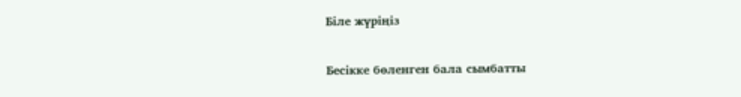Біле жүріңіз

Бесікке бөленген бала сымбатты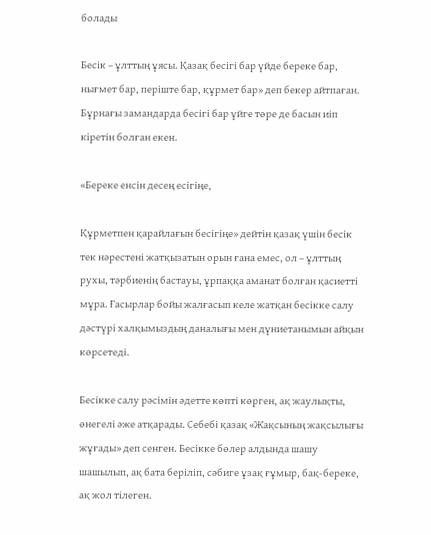болады

Бесік – ұлттың ұясы. Қазақ бесігі бар үйде береке бар, нығмет бар, періште бар, құрмет бар» деп бекер айтпаған. Бұрнағы замандарда бесігі бар үйге төре де басын иіп кіретін болған екен.

«Береке енсін десең есігіңе,

Құрметпен қарайлағын бесігіңе» дейтін қазақ үшін бесік тек нәрестені жатқызатын орын ғана емес, ол – ұлттың рухы, тәрбиенің бастауы, ұрпаққа аманат болған қасиетті мұра. Ғасырлар бойы жалғасып келе жатқан бесікке салу дәстүрі халқымыздың даналығы мен дүниетанымын айқын көрсетеді.

Бесікке салу рәсімін әдетте көпті көрген, ақ жаулықты, өнегелі әже атқарады. Себебі қазақ «Жақсының жақсылығы жұғады» деп сенген. Бесікке бөлер алдында шашу шашылып, ақ бата беріліп, сәбиге ұзақ ғұмыр, бақ-береке, ақ жол тілеген.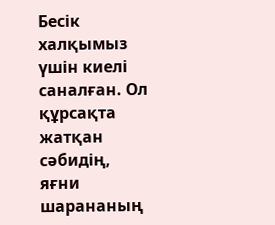Бесік халқымыз үшін киелі саналған. Ол құрсақта жатқан сәбидің, яғни шарананың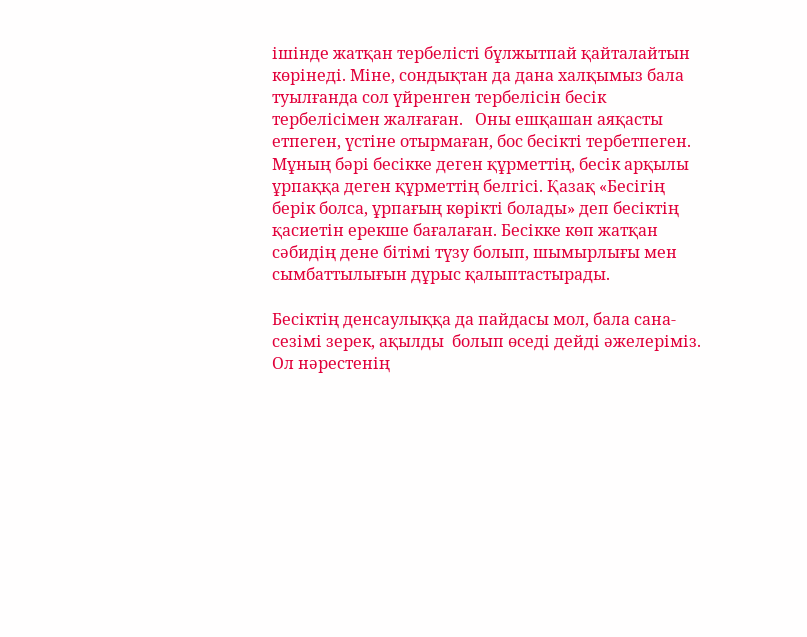ішінде жатқан тербелісті бұлжытпай қайталайтын көрінеді. Міне, сондықтан да дана халқымыз бала туылғанда сол үйренген тербелісін бесік тербелісімен жалғаған.   Оны ешқашан аяқасты етпеген, үстіне отырмаған, бос бесікті тербетпеген. Мұның бәрі бесікке деген құрметтің, бесік арқылы ұрпаққа деген құрметтің белгісі. Қазақ «Бесігің берік болса, ұрпағың көрікті болады» деп бесіктің қасиетін ерекше бағалаған. Бесікке көп жатқан сәбидің дене бітімі түзу болып, шымырлығы мен  сымбаттылығын дұрыс қалыптастырады.

Бесіктің денсаулыққа да пайдасы мол, бала сана-сезімі зерек, ақылды  болып өседі дейді әжелеріміз. Ол нәрестенің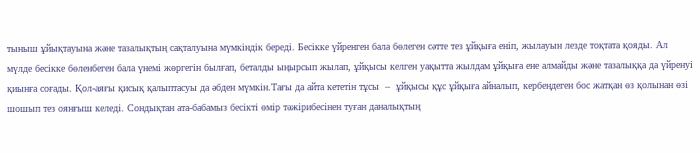тыныш ұйықтауына және тазалықтың сақталуына мүмкіндік береді. Бесікке үйренген бала бөлеген сәтте тез ұйқыға еніп, жылауын лезде тоқтата қояды. Ал мүлде бесікке бөленбеген бала үнемі жөргегін былғап, беталды ыңырсып жылап, ұйқысы келген уақытта жылдам ұйқыға ене алмайды және тазалыққа да үйренуі қиынға соғады. Қол-аяғы қисық қалыптасуы да әбден мүмкін.Тағы да айта кететін тұсы  –  ұйқысы құс ұйқыға айналып, кербеңдеген бос жатқан өз қолынан өзі шошып тез оянғыш келеді. Сондықтан ата-бабамыз бесікті өмір тәжірибесінен туған даналықтың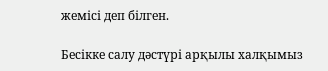жемісі деп білген.

Бесікке салу дәстүрі арқылы халқымыз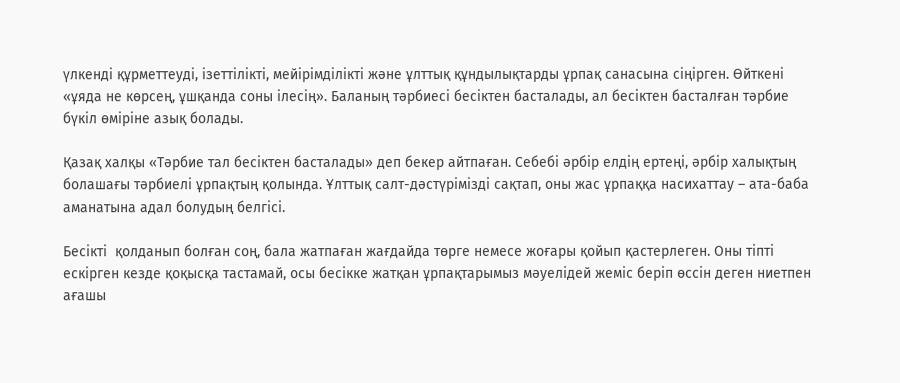үлкенді құрметтеуді, ізеттілікті, мейірімділікті және ұлттық құндылықтарды ұрпақ санасына сіңірген. Өйткені «ұяда не көрсең, ұшқанда соны ілесің». Баланың тәрбиесі бесіктен басталады, ал бесіктен басталған тәрбие бүкіл өміріне азық болады.

Қазақ халқы «Тәрбие тал бесіктен басталады» деп бекер айтпаған. Себебі әрбір елдің ертеңі, әрбір халықтың болашағы тәрбиелі ұрпақтың қолында. Ұлттық салт-дәстүрімізді сақтап, оны жас ұрпаққа насихаттау – ата-баба аманатына адал болудың белгісі.

Бесікті  қолданып болған соң, бала жатпаған жағдайда төрге немесе жоғары қойып қастерлеген. Оны тіпті  ескірген кезде қоқысқа тастамай, осы бесікке жатқан ұрпақтарымыз мәуелідей жеміс беріп өссін деген ниетпен ағашы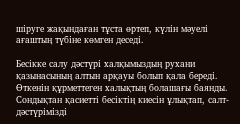шіруге жақындаған тұста өртеп, күлін мәуелі ағаштың түбіне көмген деседі.

Бесікке салу дәстүрі халқымыздың рухани қазынасының алтын арқауы болып қала береді. Өткенін құрметтеген халықтың болашағы баянды. Сондықтан қасиетті бесіктің киесін ұлықтап, салт-дәстүрімізді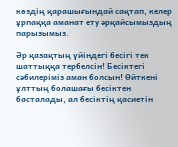көздің қарашығындай сақтап, келер ұрпаққа аманат ету әрқайсымыздың парызымыз.

Әр қазақтың үйіндегі бесігі тек шаттыққа тербелсін! Бесіктегі сәбилеріміз аман болсын! Өйткені ұлттың болашағы бесіктен басталады, ал бесіктің қасиетін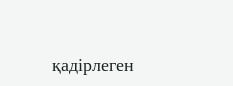қадірлеген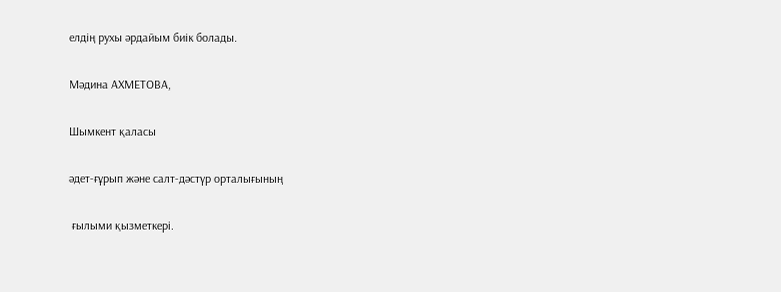елдің рухы әрдайым биік болады.

Мәдина АХМЕТОВА,

Шымкент қаласы

әдет-ғұрып және салт-дәстүр орталығының

 ғылыми қызметкері.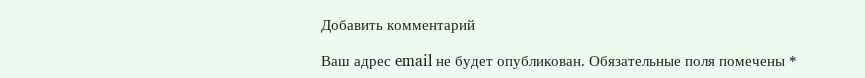Добавить комментарий

Ваш адрес email не будет опубликован. Обязательные поля помечены *